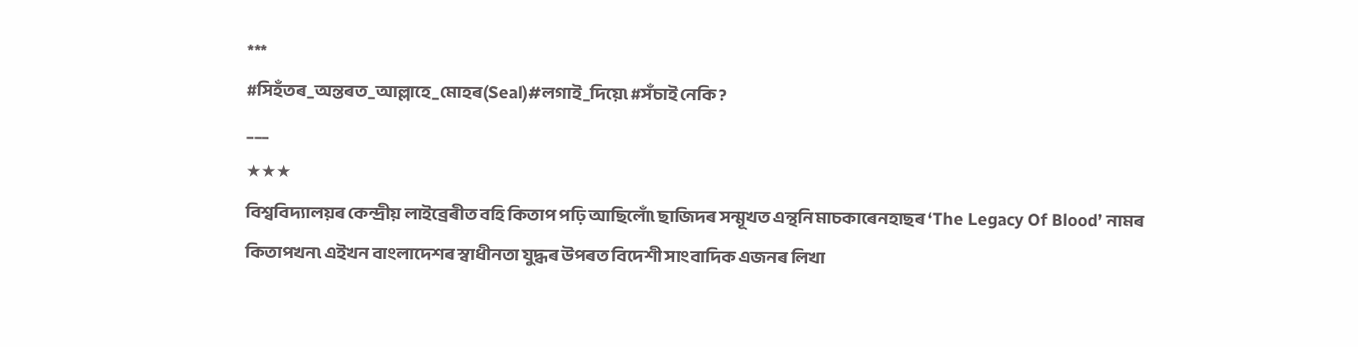***
#সিহঁতৰ_অন্তৰত_আল্লাহে_মোহৰ(Seal)#লগাই_দিয়ে৷ #সঁচাই নেকি ?
___
★★★
বিশ্ববিদ্যালয়ৰ কেন্দ্ৰীয় লাইব্ৰেৰীত বহি কিতাপ পঢ়ি আছিলোঁ৷ ছাজিদৰ সন্মূখত এন্থনি মাচকাৰেনহাছৰ ‘The Legacy Of Blood’ নামৰ কিতাপখন৷ এইখন বাংলাদেশৰ স্বাধীনতা যুদ্ধৰ উপৰত বিদেশী সাংবাদিক এজনৰ লিখা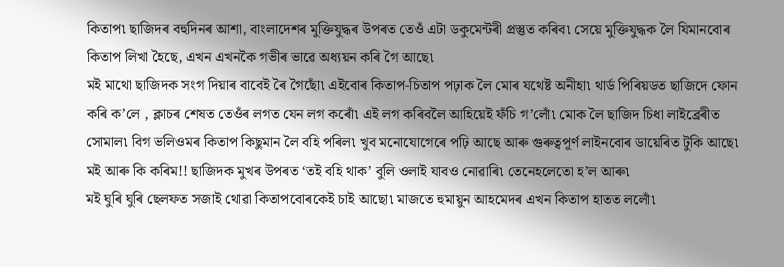কিতাপ৷ ছাজিদৰ বহুদিনৰ আশা, বাংলাদেশৰ মুক্তিযুদ্ধৰ উপৰত তেওঁ এটা ডকুমেন্টৰী প্ৰস্তুত কৰিব৷ সেয়ে মুক্তিযুদ্ধক লৈ যিমানবোৰ কিতাপ লিখা হৈছে, এখন এখনকৈ গভীৰ ভাৱে অধ্যয়ন কৰি গৈ আছে৷
মই মাথো ছাজিদক সংগ দিয়াৰ বাবেই ৰৈ গৈছোঁ৷ এইবোৰ কিতাপ-চিতাপ পঢ়াক লৈ মোৰ যথেষ্ট অনীহা৷ থাৰ্ড পিৰিয়ডত ছাজিদে ফোন কৰি ক’লে , ক্লাচৰ শেষত তেওঁৰ লগত যেন লগ কৰোঁ৷ এই লগ কৰিবলৈ আহিয়েই ফঁচি গ’লোঁ৷ মোক লৈ ছাজিদ চিধা লাইব্ৰেৰীত সোমাল৷ বিগ ভলিওমৰ কিতাপ কিছুমান লৈ বহি পৰিল৷ খুব মনোযোগেৰে পঢ়ি আছে আৰু গুৰুত্বপূৰ্ণ লাইনবোৰ ডায়েৰিত টুকি আছে৷
মই আৰু কি কৰিম!! ছাজিদক মুখৰ উপৰত ‘তই বহি থাক’ বুলি ওলাই যাবও নোৱাৰি৷ তেনেহলেতো হ’ল আৰু৷
মই ঘুৰি ঘুৰি ছেলফত সজাই থোৱা কিতাপবোৰকেই চাই আছো৷ মাজতে হুমায়ুন আহমেদৰ এখন কিতাপ হাতত ললোঁ৷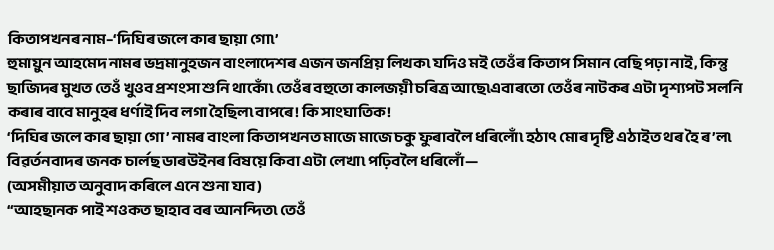কিতাপখনৰ নাম–‘দিঘিৰ জলে কাৰ ছায়া গো৷’
হুমায়ুন আহমেদ নামৰ ভদ্ৰমানুহজন বাংলাদেশৰ এজন জনপ্ৰিয় লিখক৷ যদিও মই তেওঁৰ কিতাপ সিমান বেছি পঢ়া নাই, কিন্তু ছাজিদৰ মুখত তেওঁ খুওব প্ৰশংসা শুনি থাকোঁ৷ তেওঁৰ বহুতো কালজয়ী চৰিত্ৰ আছে৷এবাৰতো তেওঁৰ নাটকৰ এটা দৃশ্যপট সলনি কৰাৰ বাবে মানুহৰ ধৰ্ণাই দিব লগা হৈছিল৷ বাপৰে! কি সাংঘাতিক!
‘দিঘিৰ জলে কাৰ ছায়া গো’ নামৰ বাংলা কিতাপখনত মাজে মাজে চকু ফুৰাবলৈ ধৰিলোঁ৷ হঠাৎ মোৰ দৃষ্টি এঠাইত থৰ হৈ ৰ’ল৷ বিৱৰ্তনবাদৰ জনক চাৰ্লছ ডাৰউইনৰ বিষয়ে কিবা এটা লেখা৷ পঢ়িবলৈ ধৰিলোঁ—
(অসমীয়াত অনুবাদ কৰিলে এনে শুনা যাব)
“আহছানক পাই শওকত ছাহাব বৰ আনন্দিত৷ তেওঁ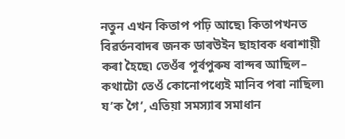নতুন এখন কিতাপ পঢ়ি আছে৷ কিতাপখনত বিৱৰ্তনবাদৰ জনক ডাৰউইন ছাহাবক ধৰাশায়ী কৰা হৈছে৷ তেওঁৰ পূৰ্বপুৰুষ বান্দৰ আছিল– কথাটো তেওঁ কোনোপধ্যেই মানিব পৰা নাছিল৷ য’ক গৈ’, এতিয়া সমস্যাৰ সমাধান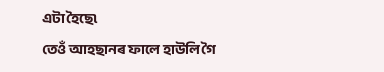এটা হৈছে৷
তেওঁ আহছানৰ ফালে হাউলি গৈ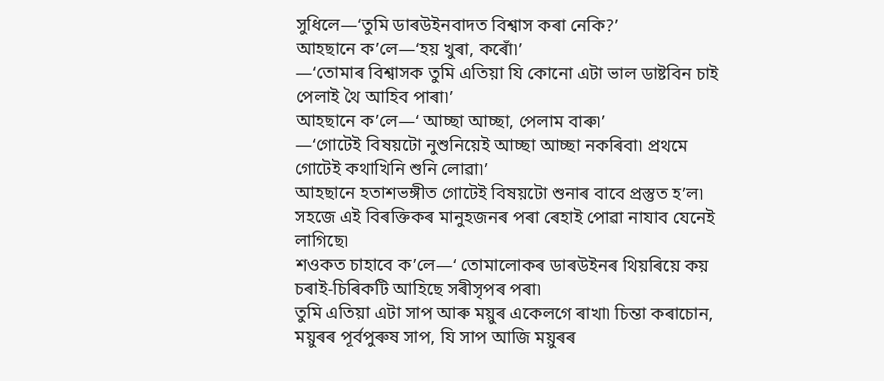সুধিলে—‘তুমি ডাৰউইনবাদত বিশ্বাস কৰা নেকি?’
আহছানে ক’লে—‘হয় খুৰা, কৰোঁ৷’
—‘তোমাৰ বিশ্বাসক তুমি এতিয়া যি কোনো এটা ভাল ডাষ্টবিন চাই পেলাই থৈ আহিব পাৰা৷’
আহছানে ক’লে—‘ আচ্ছা আচ্ছা, পেলাম বাৰু৷’
—‘গোটেই বিষয়টো নুশুনিয়েই আচ্ছা আচ্ছা নকৰিবা৷ প্ৰথমে গোটেই কথাখিনি শুনি লোৱা৷’
আহছানে হতাশভঙ্গীত গোটেই বিষয়টো শুনাৰ বাবে প্ৰস্তুত হ’ল৷ সহজে এই বিৰক্তিকৰ মানুহজনৰ পৰা ৰেহাই পোৱা নাযাব যেনেই লাগিছে৷
শওকত চাহাবে ক’লে—‘ তোমালোকৰ ডাৰউইনৰ থিয়ৰিয়ে কয় চৰাই-চিৰিকটি আহিছে সৰীসৃপৰ পৰা৷
তুমি এতিয়া এটা সাপ আৰু ময়ুৰ একেলগে ৰাখা৷ চিন্তা কৰাচোন, ময়ুৰৰ পূৰ্বপুৰুষ সাপ, যি সাপ আজি ময়ুৰৰ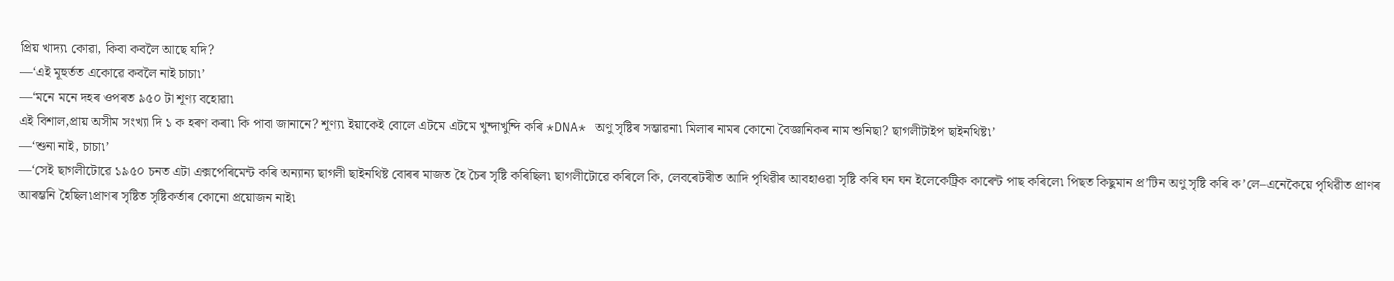প্ৰিয় খাদ্য৷ কোৱা, কিবা কবলৈ আছে যদি?
—‘এই মূহুৰ্তত একোৱে কবলৈ নাই চাচা৷’
—‘মনে মনে দহৰ ওপৰত ৯৫০ টা শূণ্য বহোৱা৷
এই বিশাল,প্ৰায় অসীম সংখ্যা দি ১ ক হৰণ কৰা৷ কি পাবা জানানে? শূণ্য৷ ইয়াকেই বোলে এটমে এটমে খুন্দাখুন্দি কৰি *DNA* অণু সৃষ্টিৰ সম্ভাৱনা৷ মিলাৰ নামৰ কোনো বৈজ্ঞানিকৰ নাম শুনিছা? ছাগলীটাইপ ছাইনথিষ্ট৷’
—‘শুনা নাই, চাচা৷’
—‘সেই ছাগলীটোৱে ১৯৫০ চনত এটা এক্সপেৰিমেন্ট কৰি অন্যান্য ছাগলী ছাইনথিষ্ট বোৰৰ মাজত হৈ চৈৰ সৃষ্টি কৰিছিল৷ ছাগলীটোৱে কৰিলে কি, লেবৰেটৰীত আদি পৃথিৱীৰ আবহাওৱা সৃষ্টি কৰি ঘন ঘন ইলেকেট্ৰিক কাৰেন্ট পাছ কৰিলে৷ পিছত কিছুমান প্ৰ’টিন অণু সৃষ্টি কৰি ক’লে–এনেকৈয়ে পৃথিৱীত প্ৰাণৰ আৰম্ভনি হৈছিল৷প্ৰাণৰ সৃষ্টিত সৃষ্টিকৰ্তাৰ কোনো প্ৰয়োজন নাই৷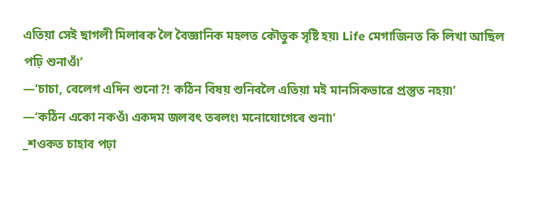এতিয়া সেই ছাগলী মিলাৰক লৈ বৈজ্ঞানিক মহলত কৌতুক সৃষ্টি হয়৷ Life মেগাজিনত কি লিখা আছিল পঢ়ি শুনাওঁ৷’
—‘চাচা, বেলেগ এদিন শুনো?! কঠিন বিষয় শুনিবলৈ এতিয়া মই মানসিকভাৱে প্ৰস্তুত নহয়৷’
—‘কঠিন একো নকওঁ৷ একদম জলবৎ তৰলং৷ মনোযোগেৰে শুনা৷’
_শওকত চাহাব পঢ়া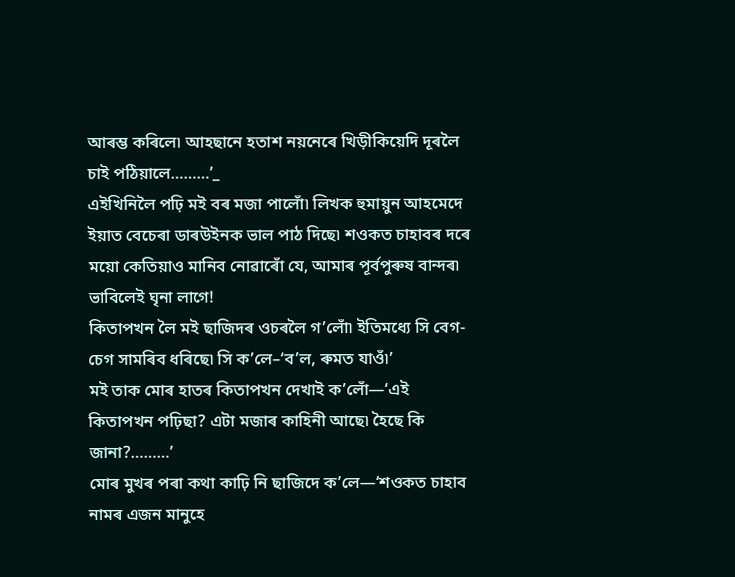আৰম্ভ কৰিলে৷ আহছানে হতাশ নয়নেৰে খিড়ীকিয়েদি দূৰলৈ চাই পঠিয়ালে………’_
এইখিনিলৈ পঢ়ি মই বৰ মজা পালোঁ৷ লিখক হুমায়ুন আহমেদে ইয়াত বেচেৰা ডাৰউইনক ভাল পাঠ দিছে৷ শওকত চাহাবৰ দৰে ময়ো কেতিয়াও মানিব নোৱাৰোঁ যে, আমাৰ পূৰ্বপুৰুষ বান্দৰ৷ ভাবিলেই ঘৃনা লাগে!
কিতাপখন লৈ মই ছাজিদৰ ওচৰলৈ গ’লোঁ৷ ইতিমধ্যে সি বেগ-চেগ সামৰিব ধৰিছে৷ সি ক’লে–‘ব’ল, ৰুমত যাওঁ৷’
মই তাক মোৰ হাতৰ কিতাপখন দেখাই ক’লোঁ—‘এই কিতাপখন পঢ়িছা? এটা মজাৰ কাহিনী আছে৷ হৈছে কি জানা?………’
মোৰ মুখৰ পৰা কথা কাঢ়ি নি ছাজিদে ক’লে—‘শওকত চাহাব নামৰ এজন মানুহে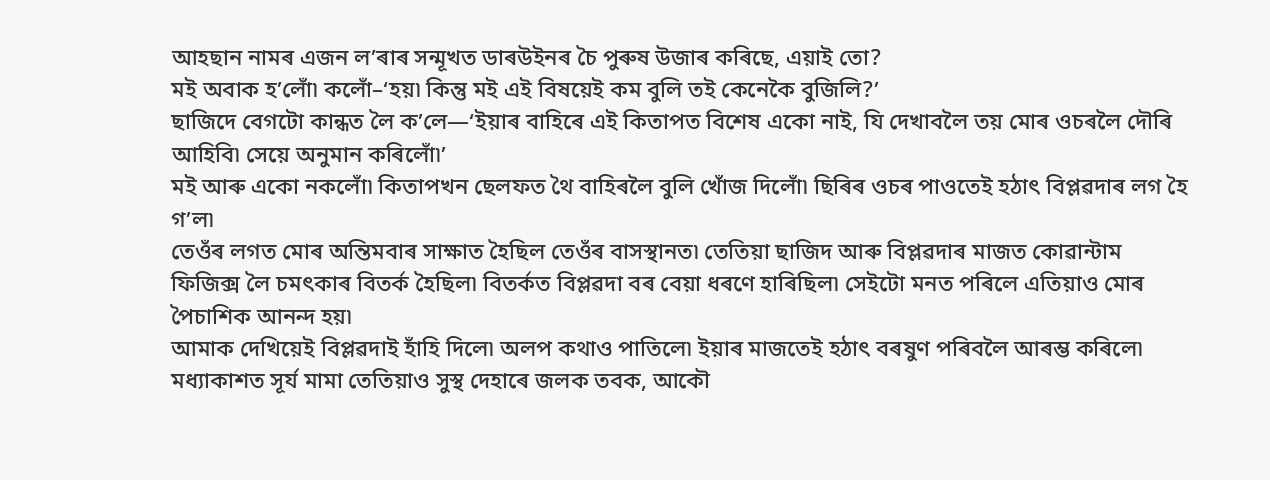আহছান নামৰ এজন ল’ৰাৰ সন্মূখত ডাৰউইনৰ চৈ পুৰুষ উজাৰ কৰিছে, এয়াই তো?
মই অবাক হ’লোঁ৷ কলোঁ–‘হয়৷ কিন্তু মই এই বিষয়েই কম বুলি তই কেনেকৈ বুজিলি?’
ছাজিদে বেগটো কান্ধত লৈ ক’লে—‘ইয়াৰ বাহিৰে এই কিতাপত বিশেষ একো নাই, যি দেখাবলৈ তয় মোৰ ওচৰলৈ দৌৰি আহিবি৷ সেয়ে অনুমান কৰিলোঁ৷’
মই আৰু একো নকলোঁ৷ কিতাপখন ছেলফত থৈ বাহিৰলৈ বুলি খোঁজ দিলোঁ৷ ছিৰিৰ ওচৰ পাওতেই হঠাৎ বিপ্লৱদাৰ লগ হৈ গ’ল৷
তেওঁৰ লগত মোৰ অন্তিমবাৰ সাক্ষাত হৈছিল তেওঁৰ বাসস্থানত৷ তেতিয়া ছাজিদ আৰু বিপ্লৱদাৰ মাজত কোৱান্টাম ফিজিক্স লৈ চমৎকাৰ বিতৰ্ক হৈছিল৷ বিতৰ্কত বিপ্লৱদা বৰ বেয়া ধৰণে হাৰিছিল৷ সেইটো মনত পৰিলে এতিয়াও মোৰ পৈচাশিক আনন্দ হয়৷
আমাক দেখিয়েই বিপ্লৱদাই হাঁহি দিলে৷ অলপ কথাও পাতিলে৷ ইয়াৰ মাজতেই হঠাৎ বৰষুণ পৰিবলৈ আৰম্ভ কৰিলে৷ মধ্যাকাশত সূৰ্য মামা তেতিয়াও সুস্থ দেহাৰে জলক তবক, আকৌ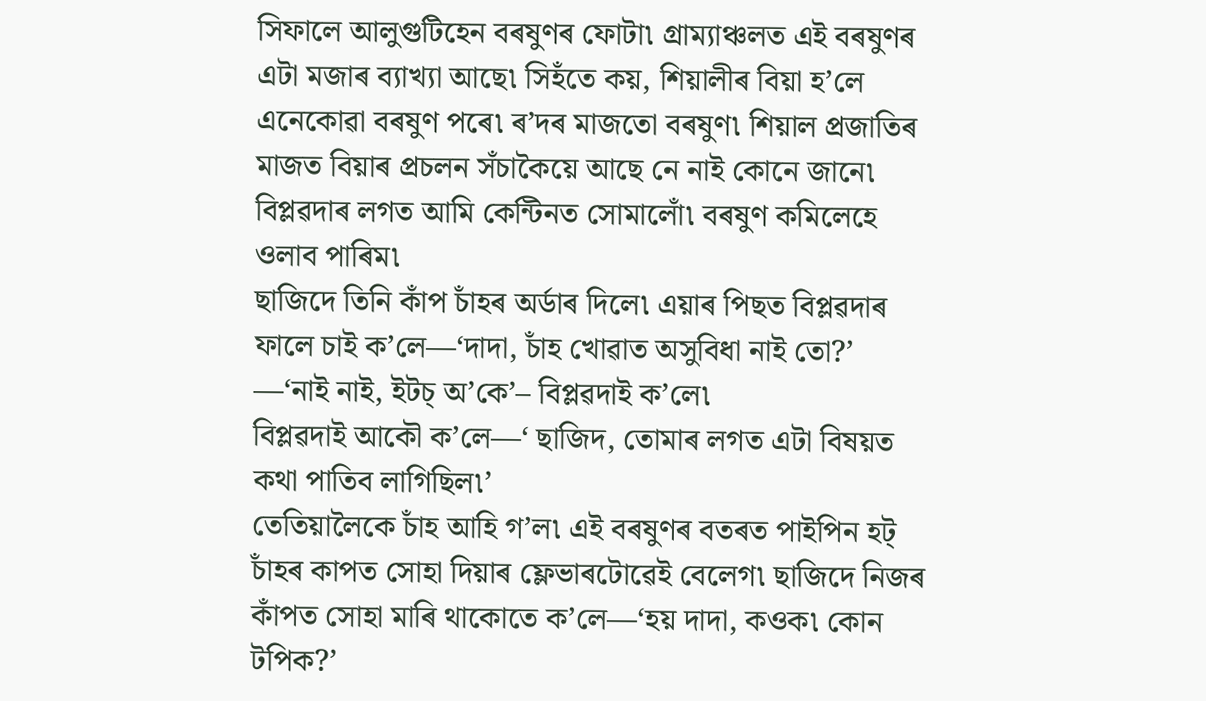সিফালে আলুগুটিহেন বৰষুণৰ ফোটা৷ গ্ৰাম্যাঞ্চলত এই বৰষুণৰ এটা মজাৰ ব্যাখ্যা আছে৷ সিহঁতে কয়, শিয়ালীৰ বিয়া হ’লে এনেকোৱা বৰষুণ পৰে৷ ৰ’দৰ মাজতো বৰষুণ৷ শিয়াল প্ৰজাতিৰ মাজত বিয়াৰ প্ৰচলন সঁচাকৈয়ে আছে নে নাই কোনে জানে৷
বিপ্লৱদাৰ লগত আমি কেন্টিনত সোমালোঁ৷ বৰষুণ কমিলেহে ওলাব পাৰিম৷
ছাজিদে তিনি কাঁপ চাঁহৰ অৰ্ডাৰ দিলে৷ এয়াৰ পিছত বিপ্লৱদাৰ ফালে চাই ক’লে—‘দাদা, চাঁহ খোৱাত অসুবিধা নাই তো?’
—‘নাই নাই, ইটচ্ অ’কে’– বিপ্লৱদাই ক’লে৷
বিপ্লৱদাই আকৌ ক’লে—‘ ছাজিদ, তোমাৰ লগত এটা বিষয়ত কথা পাতিব লাগিছিল৷’
তেতিয়ালৈকে চাঁহ আহি গ’ল৷ এই বৰষুণৰ বতৰত পাইপিন হট্ চাঁহৰ কাপত সোহা দিয়াৰ ফ্লেভাৰটোৱেই বেলেগ৷ ছাজিদে নিজৰ কাঁপত সোহা মাৰি থাকোতে ক’লে—‘হয় দাদা, কওক৷ কোন টপিক?’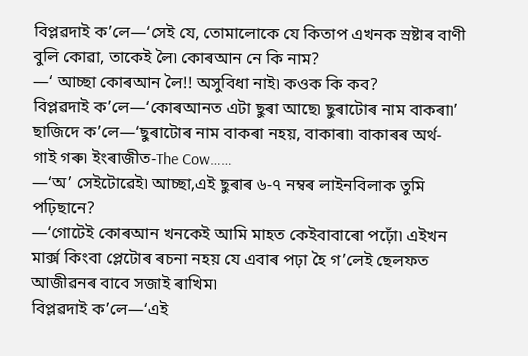বিপ্লৱদাই ক’লে—‘সেই যে, তোমালোকে যে কিতাপ এখনক স্ৰষ্টাৰ বাণী বুলি কোৱা, তাকেই লৈ৷ কোৰআন নে কি নাম?
—‘ আচ্ছা কোৰআন লৈ!! অসুবিধা নাই৷ কওক কি কব?
বিপ্লৱদাই ক’লে—‘কোৰআনত এটা ছুৰা আছে৷ ছুৰাটোৰ নাম বাকৰা৷’
ছাজিদে ক’লে—‘ছুৰাটোৰ নাম বাকৰা নহয়, বাকাৰা৷ বাকাৰৰ অৰ্থ- গাই গৰু৷ ইংৰাজীত-The Cow……
—‘অ’ সেইটোৱেই৷ আচ্ছা,এই ছুৰাৰ ৬-৭ নম্বৰ লাইনবিলাক তুমি পঢ়িছানে?
—‘গোটেই কোৰআন খনকেই আমি মাহত কেইবাবাৰো পঢ়োঁ৷ এইখন মাৰ্ক্স কিংবা প্লেটোৰ ৰচনা নহয় যে এবাৰ পঢ়া হৈ গ’লেই ছেলফত আজীৱনৰ বাবে সজাই ৰাখিম৷
বিপ্লৱদাই ক’লে—‘এই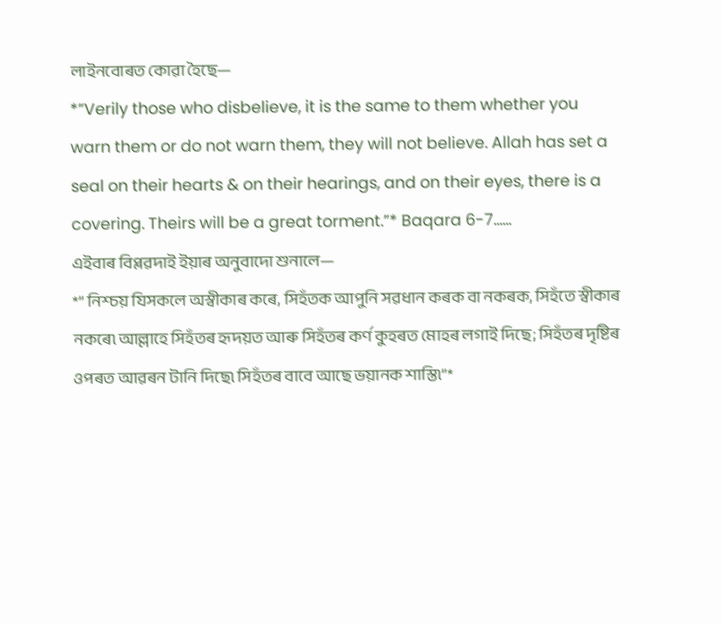লাইনবোৰত কোৱা হৈছে—
*”Verily those who disbelieve, it is the same to them whether you warn them or do not warn them, they will not believe. Allah has set a seal on their hearts & on their hearings, and on their eyes, there is a covering. Theirs will be a great torment.”* Baqara 6-7……
এইবাৰ বিপ্লৱদাই ইয়াৰ অনুবাদো শুনালে—
*” নিশ্চয় যিসকলে অস্বীকাৰ কৰে, সিহঁতক আপুনি সৱধান কৰক বা নকৰক, সিহঁতে স্বীকাৰ নকৰে৷ আল্লাহে সিহঁতৰ হৃদয়ত আৰু সিহঁতৰ কৰ্ণ কুহৰত মোহৰ লগাই দিছে; সিহঁতৰ দৃষ্টিৰ ওপৰত আৱৰন টানি দিছে৷ সিহঁতৰ বাবে আছে ভয়ানক শাস্তি৷”*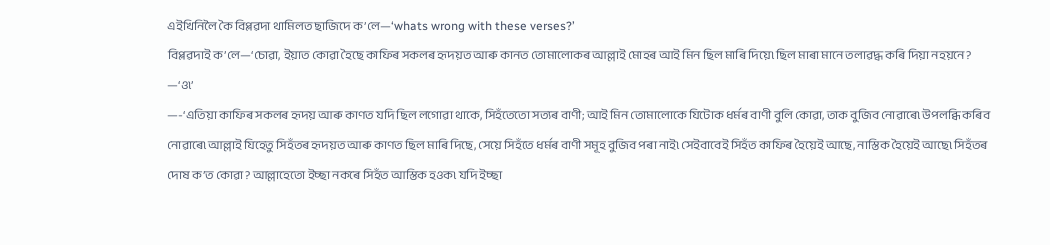এইখিনিলৈ কৈ বিপ্লৱদা থামিলত ছাজিদে ক’লে—‘whats wrong with these verses?’
বিপ্লৱদাই ক’লে—‘চোৱা, ইয়াত কোৱা হৈছে কাফিৰ সকলৰ হৃদয়ত আৰু কানত তোমালোকৰ আল্লাই মোহৰ আই মিন ছিল মাৰি দিয়ে৷ ছিল মাৰা মানে তলাৱদ্ধ কৰি দিয়া নহয়নে?
—‘ও৷’
—-‘এতিয়া কাফিৰ সকলৰ হৃদয় আৰু কাণত যদি ছিল লগোৱা থাকে, সিহঁতেতো সত্যৰ বাণী; আই মিন তোমালোকে যিটোক ধৰ্মৰ বাণী বুলি কোৱা, তাক বুজিব নোৱাৰে৷ উপলব্ধি কৰিব নোৱাৰে৷ আল্লাই যিহেতু সিহঁতৰ হৃদয়ত আৰু কাণত ছিল মাৰি দিছে, সেয়ে সিহঁতে ধৰ্মৰ বাণী সমূহ বুজিব পৰা নাই৷ সেইবাবেই সিহঁত কাফিৰ হৈয়েই আছে, নাস্তিক হৈয়েই আছে৷ সিহঁতৰ দোষ ক’ত কোৱা? আল্লাহেতো ইচ্ছা নকৰে সিহঁত আস্তিক হওক৷ যদি ইচ্ছা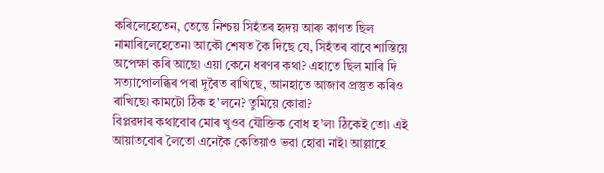কৰিলেহেতেন, তেন্তে নিশ্চয় সিহঁতৰ হৃদয় আৰু কাণত ছিল নামাৰিলেহেতেন৷ আকৌ শেষত কৈ দিছে যে, সিহঁতৰ বাবে শাস্তিয়ে অপেক্ষা কৰি আছে৷ এয়া কেনে ধৰণৰ কথা? এহাতে ছিল মাৰি দি সত্যাপোলব্ধিৰ পৰা দূৰৈত ৰাখিছে, আনহাতে আজাব প্ৰস্তুত কৰিও ৰাখিছে৷ কামটো ঠিক হ’লনে? তুমিয়ে কোৱা?
বিপ্লৱদাৰ কথাবোৰ মোৰ খুওব যৌক্তিক বোধ হ’ল৷ ঠিকেই তো৷ এই আয়াতবোৰ লৈতো এনেকৈ কেতিয়াও ভৱা হোৱা নাই৷ আল্লাহে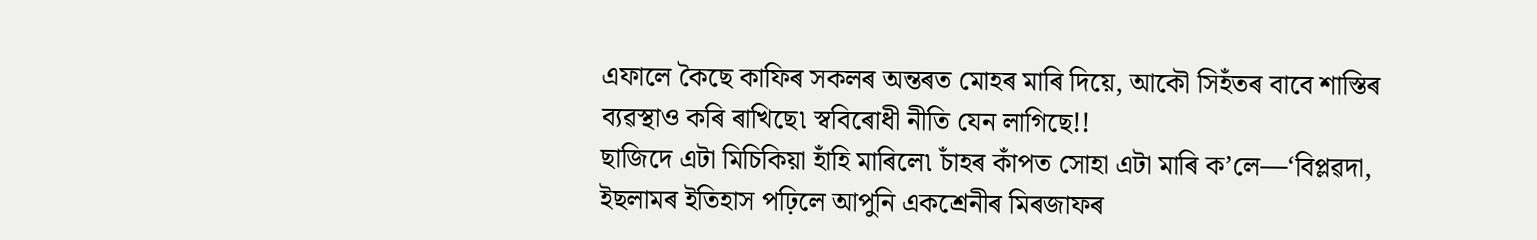এফালে কৈছে কাফিৰ সকলৰ অন্তৰত মোহৰ মাৰি দিয়ে, আকৌ সিহঁতৰ বাবে শাস্তিৰ ব্যৱস্থাও কৰি ৰাখিছে৷ স্ববিৰোধী নীতি যেন লাগিছে!!
ছাজিদে এটা মিচিকিয়া হাঁহি মাৰিলে৷ চাঁহৰ কাঁপত সোহা এটা মাৰি ক’লে—‘বিপ্লৱদা, ইছলামৰ ইতিহাস পঢ়িলে আপুনি একশ্ৰেনীৰ মিৰজাফৰ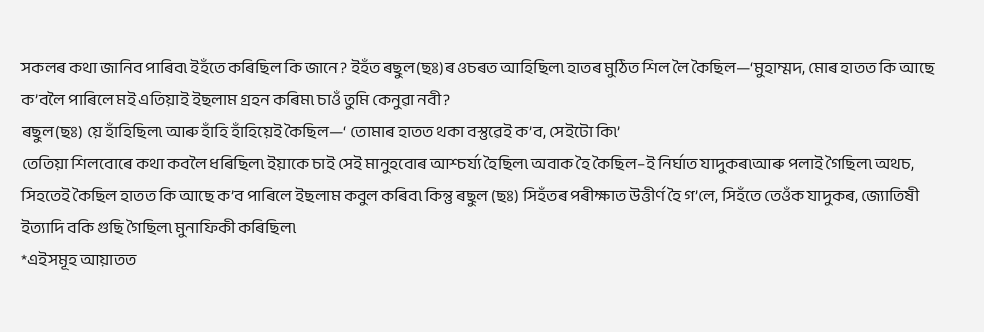সকলৰ কথা জানিব পাৰিব৷ ইহঁতে কৰিছিল কি জানে? ইহঁত ৰছুল(ছঃ)ৰ ওচৰত আহিছিল৷ হাতৰ মুঠিত শিল লৈ কৈছিল—‘মুহাম্মদ, মোৰ হাতত কি আছে ক’বলৈ পাৰিলে মই এতিয়াই ইছলাম গ্ৰহন কৰিম৷ চাওঁ তুমি কেনুৱা নবী?
ৰছুল(ছঃ) য়ে হাঁহিছিল৷ আৰু হাঁহি হাঁহিয়েই কৈছিল—‘ তোমাৰ হাতত থকা বস্তুৱেই ক’ব, সেইটো কি৷’
তেতিয়া শিলবোৰে কথা কবলৈ ধৰিছিল৷ ইয়াকে চাই সেই মানুহবোৰ আশ্চৰ্য্য হৈছিল৷ অবাক হৈ কৈছিল–ই নিৰ্ঘাত যাদুকৰ৷আৰু পলাই গৈছিল৷ অথচ, সিহতেই কৈছিল হাতত কি আছে ক’ব পাৰিলে ইছলাম কবুল কৰিব৷ কিন্তু ৰছুল (ছঃ) সিহঁতৰ পৰীক্ষাত উত্তীৰ্ণ হৈ গ’লে, সিহঁতে তেওঁক যাদুকৰ, জ্যোতিষী ইত্যাদি বকি গুছি গৈছিল৷ মুনাফিকী কৰিছিল৷
*এইসমূহ আয়াতত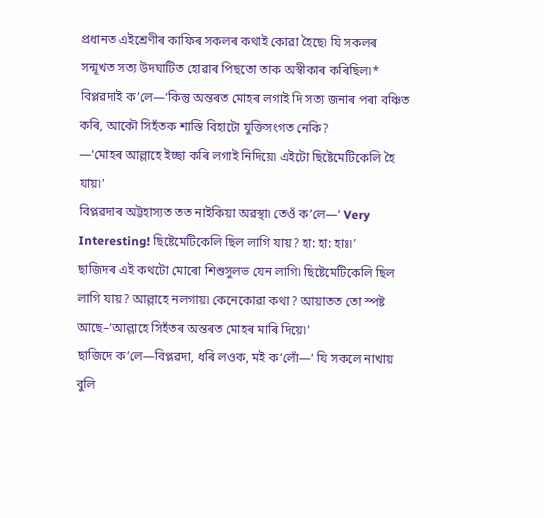প্ৰধানত এইশ্ৰেণীৰ কাফিৰ সকলৰ কথাই কোৱা হৈছে৷ যি সকলৰ সন্মূখত সত্য উদঘাটিত হোৱাৰ পিছতো তাক অস্বীকাৰ কৰিছিল৷*
বিপ্লৱদাই ক’লে—‘কিন্তু অন্তৰত মোহৰ লগাই দি সত্য জনাৰ পৰা বঞ্চিত কৰি, আকৌ সিহঁতক শাস্তি বিহাটো যুক্তিসংগত নেকি?
—‘মোহৰ আল্লাহে ইচ্ছা কৰি লগাই নিদিয়ে৷ এইটো ছিষ্টেমেটিকেলি হৈ যায়৷’
বিপ্লৱদাৰ অট্টহাস্যত তত নাইকিয়া অৱস্থা৷ তেওঁ ক’লে—‘ Very Interesting! ছিষ্টেমেটিকেলি ছিল লাগি যায়? হা: হা: হাঃ৷’
ছাজিদৰ এই কথটো মোৰো শিশুসুলভ যেন লাগি৷ ছিষ্টেমেটিকেলি ছিল লাগি যায়? আল্লাহে নলগায়৷ কেনেকোৱা কথা? আয়াতত তো স্পষ্ট আছে–‘আল্লাহে সিহঁতৰ অন্তৰত মোহৰ মাৰি দিয়ে৷’
ছাজিদে ক’লে—বিপ্লৱদা, ধৰি লওক, মই ক’লোঁ—‘ যি সকলে নাখায় বুলি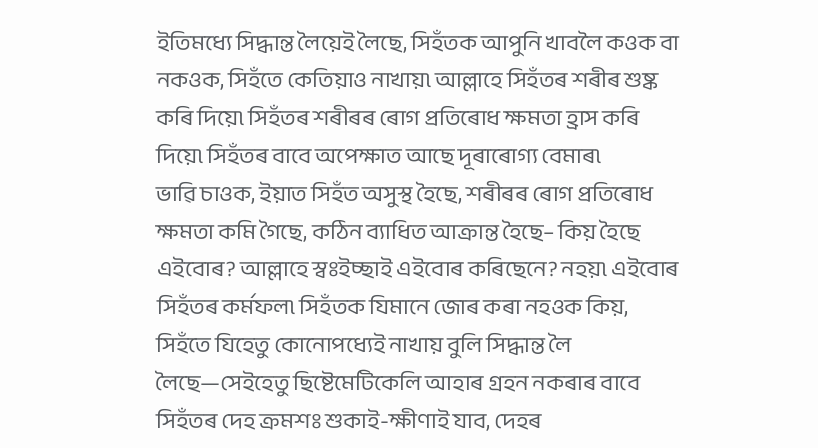ইতিমধ্যে সিদ্ধান্ত লৈয়েই লৈছে, সিহঁতক আপুনি খাবলৈ কওক বা নকওক, সিহঁতে কেতিয়াও নাখায়৷ আল্লাহে সিহঁতৰ শৰীৰ শুষ্ক কৰি দিয়ে৷ সিহঁতৰ শৰীৰৰ ৰোগ প্ৰতিৰোধ ক্ষমতা হ্ৰাস কৰি দিয়ে৷ সিহঁতৰ বাবে অপেক্ষাত আছে দূৰাৰোগ্য বেমাৰ৷
ভাৱি চাওক, ইয়াত সিহঁত অসুস্থ হৈছে, শৰীৰৰ ৰোগ প্ৰতিৰোধ ক্ষমতা কমি গৈছে, কঠিন ব্যাধিত আক্ৰান্ত হৈছে– কিয় হৈছে এইবোৰ? আল্লাহে স্বঃইচ্ছাই এইবোৰ কৰিছেনে? নহয়৷ এইবোৰ সিহঁতৰ কৰ্মফল৷ সিহঁতক যিমানে জোৰ কৰা নহওক কিয়, সিহঁতে যিহেতু কোনোপধ্যেই নাখায় বুলি সিদ্ধান্ত লৈ লৈছে—সেইহেতু ছিষ্টেমেটিকেলি আহাৰ গ্ৰহন নকৰাৰ বাবে সিহঁতৰ দেহ ক্ৰমশঃ শুকাই-ক্ষীণাই যাব, দেহৰ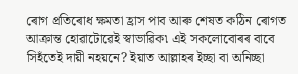ৰোগ প্ৰতিৰোধ ক্ষমতা হ্ৰাস পাব আৰু শেষত কঠিন ৰোগত আক্ৰান্ত হোৱাটোৱেই স্বাভাৱিক৷ এই সকলোবোৰৰ বাবে সিহঁতেই দায়ী নহয়নে? ইয়াত আল্লাহৰ ইচ্ছা বা অনিচ্ছা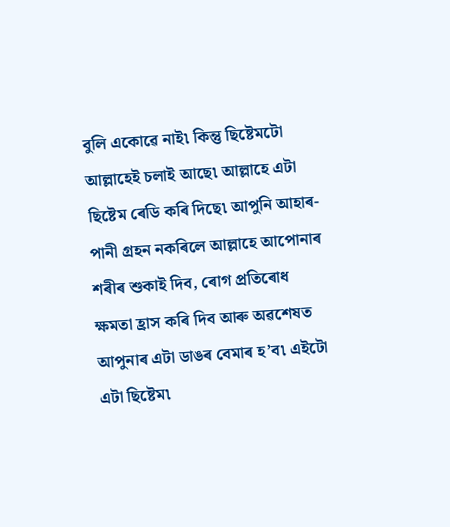বুলি একোৱে নাই৷ কিন্তু ছিষ্টেমটো আল্লাহেই চলাই আছে৷ আল্লাহে এটা ছিষ্টেম ৰেডি কৰি দিছে৷ আপুনি আহাৰ-পানী গ্ৰহন নকৰিলে আল্লাহে আপোনাৰ শৰীৰ শুকাই দিব, ৰোগ প্ৰতিৰোধ ক্ষমতা হ্ৰাস কৰি দিব আৰু অৱশেষত আপুনাৰ এটা ডাঙৰ বেমাৰ হ’ব৷ এইটো এটা ছিষ্টেম৷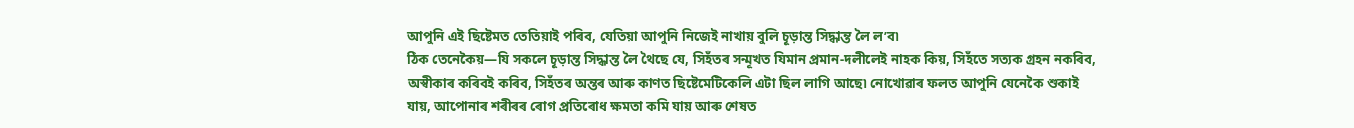আপুনি এই ছিষ্টেমত তেতিয়াই পৰিব, যেতিয়া আপুনি নিজেই নাখায় বুলি চূড়ান্ত সিদ্ধান্ত লৈ ল’ব৷
ঠিক তেনেকৈয়—যি সকলে চূড়ান্ত সিদ্ধান্ত লৈ থৈছে যে, সিহঁতৰ সন্মূখত যিমান প্ৰমান-দলীলেই নাহক কিয়, সিহঁতে সত্যক গ্ৰহন নকৰিব, অস্বীকাৰ কৰিবই কৰিব, সিহঁতৰ অন্তৰ আৰু কাণত ছিষ্টেমেটিকেলি এটা ছিল লাগি আছে৷ নোখোৱাৰ ফলত আপুনি যেনেকৈ শুকাই যায়, আপোনাৰ শৰীৰৰ ৰোগ প্ৰতিৰোধ ক্ষমতা কমি যায় আৰু শেষত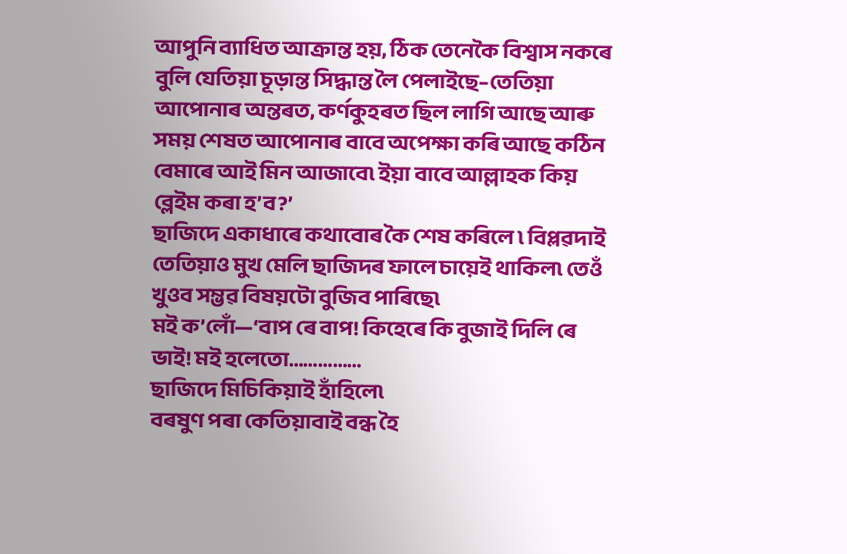আপুনি ব্যাধিত আক্ৰান্ত হয়, ঠিক তেনেকৈ বিশ্বাস নকৰে বুলি যেতিয়া চূড়ান্ত সিদ্ধান্ত লৈ পেলাইছে–তেতিয়া আপোনাৰ অন্তৰত, কৰ্ণকুহৰত ছিল লাগি আছে আৰু সময় শেষত আপোনাৰ বাবে অপেক্ষা কৰি আছে কঠিন বেমাৰে আই মিন আজাবে৷ ইয়া বাবে আল্লাহক কিয় ব্লেইম কৰা হ’ব?’
ছাজিদে একাধাৰে কথাবোৰ কৈ শেষ কৰিলে ৷ বিপ্লৱদাই তেতিয়াও মুখ মেলি ছাজিদৰ ফালে চায়েই থাকিল৷ তেওঁ খুওব সম্ভৱ বিষয়টো বুজিব পাৰিছে৷
মই ক’লোঁ—‘বাপ ৰে বাপ! কিহেৰে কি বুজাই দিলি ৰে ভাই! মই হলেতো……………
ছাজিদে মিচিকিয়াই হাঁহিলে৷
বৰষুণ পৰা কেতিয়াবাই বন্ধ হৈ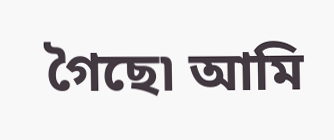গৈছে৷ আমি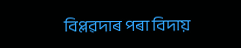বিপ্লৱদাৰ পৰা বিদায়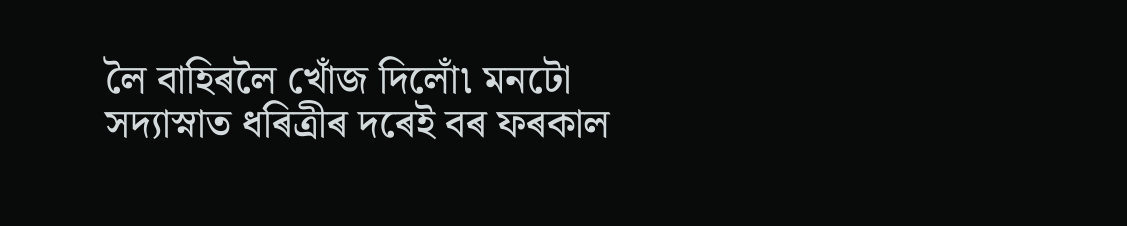লৈ বাহিৰলৈ খোঁজ দিলোঁ৷ মনটো সদ্যাস্নাত ধৰিত্ৰীৰ দৰেই বৰ ফৰকাল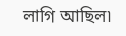লাগি আছিল৷